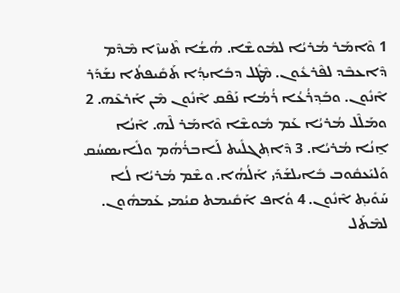1 ܘܶܐܡܰܪ ܡܳܪܝܳܐ ܠܡܽܘܫܶܐ. ܗܳܫܳܐ ܬܶܚܙܶܐ ܡܶܕܶܡ ܕܶܐܥܒܶܕ ܠܦܶܪܥܽܘܢ. ܡܶܛܽܠ ܕܒܺܐܝܕ݂ܳܐ ܬܰܩܺܝܦܬܳܐ ܢܫܰܕܰܪ ܐܶܢܽܘܢ. ܘܒܰܕ݂ܪܳܥܳܐ ܪܳܡܳܐ ܢܰܦܶܩ ܐܶܢܽܘܢ ܡܶܢ ܐܰܪܥܶܗ. 2 ܘܡܰܠܶܠ ܡܳܪܝܳܐ ܥܰܡ ܡܽܘܫܶܐ ܘܶܐܡܰܪ ܠܶܗ. ܐܶܢܳܐ ܐ̱ܢܳܐ ܡܳܪܝܳܐ. 3 ܕܶܐܬ݂ܓܠܺܝܬ ܠܰܐܒܪܳܗܳܡ ܘܠܺܐܝܣܚܳܩ ܘܰܠܝܰܥܩܽܘܒ ܒܺܐܝܠܫܰܕܰܝ ܐܰ‌ܠܳܗܳܐ. ܘܫܶܡ ܡܳܪܝܳܐ ܠܳܐ ܚܰܘܺܝܬ݂ ܐܶܢܽܘܢ. 4 ܘܳܐܦ ܐܰܩܺܝܡܬ ܩܝܳܡܝ ܥܰܡܗܽܘܢ. ܠܡܶܬܰܠ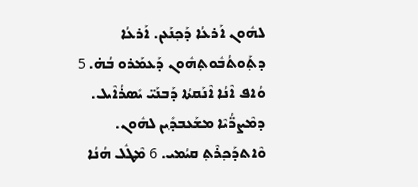ܠܗܽܘܢ ܐܰܪܥܳܐ ܕܰܟ݂ܢܰܥܢ. ܐܰܪܥܳܐ ܕܬ݂ܰܘܬܳܒܽܘܬ݂ܗܽܘܢ ܕܰܥܡܰܪܘ ܒܳܗ̇. 5 ܘܳܐܦ ܐܶܢܳܐ ܐܶܢܰܩܬܳܐ ܕܰܒܢܰܝ̈ ܝܺܣܪܳܐܶܝܠ. ܕܡܶܨܖ̈ܳܝܶܐ ܡܫܰܥܒܕ݂ܺܝܢ ܠܗܽܘܢ. ܘܶܐܬܕܰܟ݂ܪܶܬ݂ ܩܝܳܡܝ. 6 ܡܶܛܽܠ ܗܳܢܳܐ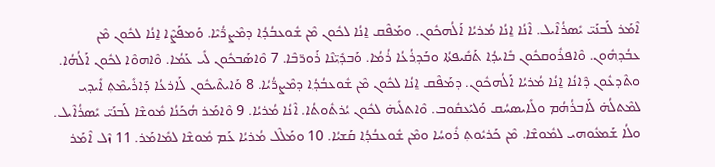ܐܶܡܰܪ ܠܰܒܢܰܝ̈ ܝܺܣܪܳܐܶܝܠ. ܐܶܢܳܐ ܐ̱ܢܳܐ ܡܳܪܝܳܐ ܐܰܠܳܗܟܽܘܢ. ܘܡܰܦܶܩ ܐ̱ܢܳܐ ܠܟܽܘܢ ܡܶܢ ܫܽܘܥܒܳܕ݂ܳܐ ܕܡܶܨܖ̈ܳܝܶܐ. ܘܰܡܦܰܨܶܐ ܐ̱ܢܳܐ ܠܟܽܘܢ ܡܶܢ ܥܒܳܕ݂ܗܽܘܢ. ܘܶܐܦܪܽܘܩܟܽܘܢ ܒܺܐܝܕ݂ܳܐ ܬܰܩܺܝܦܬܳܐ ܘܒܰܕ݂ܪܳܥܳܐ ܪܳܡܳܐ. ܘܰܒܕ݂ܺܝ̈ܢܶܐ ܪܰܘܖ̈ܒܶܐ. 7 ܘܶܐܣܰܒܟܽܘܢ ܠܺܝ ܥܰܡܳܐ. ܘܶܐܗܘܶܐ ܠܟܽܘܢ ܐܰ‌ܠܳܗܳܐ. ܘܬܶܕܥܽܘܢ ܕܶܐܢܳܐ ܐ̱ܢܳܐ ܡܳܪܝܳܐ ܐܰܠܳܗܟܽܘܢ. ܕܡܰܦܶܩ ܐ̱ܢܳܐ ܠܟܽܘܢ ܡܶܢ ܫܽܘܥܒܳܕ݂ܳܐ ܕܡܶܨܖ̈ܳܝܳܐ. 8 ܘܰܐܝܬܶܝܟܽܘܢ ܠܰܐܪܥܳܐ ܕܰܐܪܺܝܡܶܬ݂ ܐܺܝܕ݂ܝ ܠܡܶܬܠܳܗ̇ ܠܰܐܒܪܳܗܳܡ ܘܠܺܐܝܣܚܳܩ ܘܰܠܝܰܥܩܽܘܒ. ܘܶܐܬܠܺܝܗ̇ ܠܟܽܘܢ ܝܳܪܬܽܘܬܳܐ. ܐܶܢܳܐ ܡܳܪܝܳܐ. 9 ܘܶܐܡܰܪ ܗܳܟܰܢܳܐ ܡܽܘܫܶܐ ܠܰܒܢܰܝ̈ ܝܺܣܪܳܐܶܝܠ. ܘܠܳܐ ܫܰܡܥܽܘܗܝ ܠܡܽܘܫܶܐ. ܡܶܢ ܟܰܪܝܽܘܬ݂ ܪܽܘܚܳܐ ܘܡܶܢ ܫܽܘܥܒܳܕ݂ܳܐ ܩܰܫܝܳܐ. 10 ܘܡܰܠܶܠ ܡܳܪܝܳܐ ܥܰܡ ܡܽܘܫܶܐ ܠܡܺܐܡܰܪ. 11 ܙܶܠ ܐܶܡܰܪ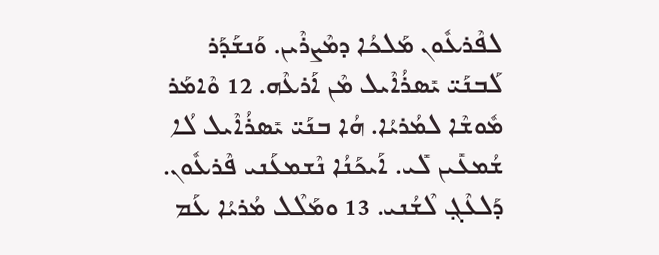ܠܦܶܪܥܽܘܢ ܡܰܠܟܳܐ ܕܡܶܨܪܶܝܢ. ܘܰܢܫܰܕܰܪ ܠܰܒܢܰܝ̈ ܝܺܣܪܳܐܶܝܠ ܡܶܢ ܐܰܪܥܶܗ. 12 ܘܶܐܡܰܪ ܡܽܘܫܶܐ ܠܡܳܪܝܳܐ. ܗܳܐ ܒܢܰܝ̈ ܝܺܣܪܳܐܶܝܠ ܠܳܐ ܫܳܡܥܺܝܢ ܠܺܝ. ܐܰܝܟܰܢܳܐ ܢܶܫܡܥܰܢܝ ܦܶܪܥܽܘܢ. ܕܰܠܥܶܓ݂ ܠܶܫܳܢܝ. 13 ܘܡܰܠܶܠ ܡܳܪܝܳܐ ܥܰܡ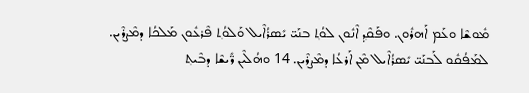ܡܽܘܫܶܐ ܘܥܰܡ ܐܰܗܪܽܘܢ. ܘܦܰܩܶܕ݂ ܐܶܢܽܘܢ ܠܘܳܬ݂ ܒܢܰܝ̈ ܝܺܣܪܳܐܶܝܠ ܘܰܠܘܳܬ݂ ܦܶܪܥܽܘܢ ܡܰܠܟܳܐ ܕܡܶܨܪܶܝܢ. ܠܡܰܦܳܩܽܘ ܠܰܒܢܰܝ̈ ܝܺܣܪܳܐܶܝܠ ܡܶܢ ܐܰܪܥܳܐ ܕܡܶܨܪܶܝܢ. 14 ܘܗܳܠܶܝܢ ܖ̈ܺܝܫܶܐ ܕܒܶܝܬ݂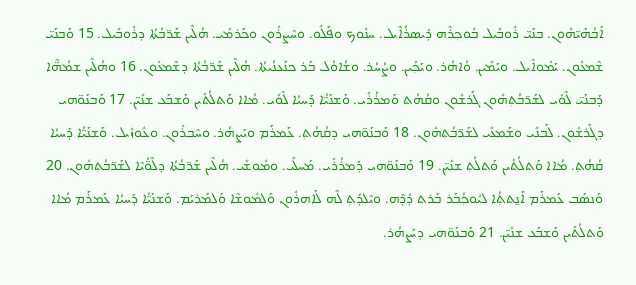ܐܰܒܳܗܰܝ̈ܗܽܘܢ. ܒܢܰܝ̈ ܪܽܘܒܺܝܠ ܒܽܘܟ݂ܪܶܗ ܕܺܝܣܪܳܐܶܝܠ. ܚܢܽܘܟ ܘܦܰܠܽܘ. ܘܚܶܨܪܽܘܢ ܘܟܰܪܡܺܝ. ܗܳܠܶܝܢ ܫܰܖ̈ܒܳܬܳܐ ܕܪܽܘܒܺܝܠ. 15 ܘܰܒܢܰܝ̈ ܫܶܡܥܽܘܢ. ܝܰܡܽܘܐܶܝܠ. ܘܝܰܡܺܝܢ. ܘܳܐܗܳܪ. ܘܝܰܟ݂ܺܝܢ. ܘܨܳܚܳܪ. ܘܫܳܐܘܳܠ ܒܰܪ ܟܢܰܥܢܳܝܬܳܐ. ܗܳܠܶܝܢ ܫܰܖ̈ܒܳܬܳܐ ܕܫܶܡܥܽܘܢ. 16 ܘܗܳܠܶܝܢ ܫܡܳܗ̈ܶܐ ܕܰܒܢܰܝ̈ ܠܶܘܺܝ ܠܫܰܖ̈ܒܳܬ݂ܗܽܘܢ ܓܰܪܫܽܘܢ ܘܩܳܗܳܬ ܘܰܡܪܳܪܺܝ. ܘܰܫܢܰܝ̈ܳܐ ܕܰܚܝܳܐ ܠܶܘܺܝ. ܡܳܐܐ ܘܰܬܠܳܬܺܝܢ ܘܰܫܒܰܥ ܫܢܺܝ̈ܢ. 17 ܘܰܒܢܰܘ̈ܗܝ ܕܓܰܪܫܽܘܢ. ܠܰܒܢܺܝ ܘܫܰܡܥܺܝ ܠܫܰܖ̈ܒܳܬ݂ܗܽܘܢ. 18 ܘܰܒܢܰܘ̈ܗܝ ܕܩܳܗܳܬ݂. ܥܰܡܪܰܡ ܘܝܰܨܗܳܪ. ܘܚܶܒܪܽܘܢ. ܘܥܽܘܙܺܝܠ. ܘܰܫܢܰܝ̈ܳܐ ܕܰܚܝܳܐ ܩܳܗܳܬ݂. ܡܳܐܐ ܘܰܬܠܳܬܺܝܢ ܘܰܬܠܳܬ݂ ܫܢܺܝ̈ܢ. 19 ܘܰܒܢܰܘ̈ܗܝ ܕܰܡܪܳܪܺܝ. ܡܰܚܠܺܝ. ܘܡܽܘܫܺܝ. ܗܳܠܶܝܢ ܫܰܖ̈ܒܳܬܳܐ ܕܠܶܘ̈ܳܝܶܐ ܠܫܰܖ̈ܒܳܬ݂ܗܽܘܢ. 20 ܘܰܢܣܰܒ ܥܰܡܪܰܡ ܐܰܢ̱ܬܬ݂ܳܐ ܠܝܽܘܟ݂ܳܒܰܪ ܒܰܪܬ ܕܳܕܶܗ. ܘܝܶܠܕܰܬ݂ ܠܶܗ ܠܰܐܗܪܽܘܢ ܘܰܠܡܽܘܫܶܐ ܘܰܠܡܰܪܝܰܡ. ܘܰܫܢܰܝ̈ܳܐ ܕܰܚܝܳܐ ܥܰܡܪܰܡ ܡܳܐܐ ܘܰܬܠܳܬܺܝܢ ܘܰܫܒܰܥ ܫܢܺܝ̈ܢ. 21 ܘܰܒܢܰܘ̈ܗܝ ܕܝܰܨܗܳܪ.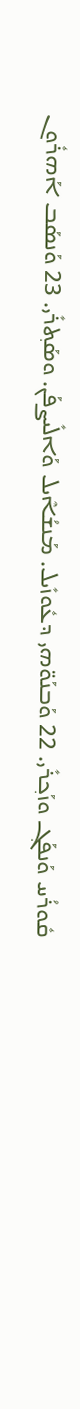ܩܽܘܪܳܚ ܘܰܢܦܰܓ݂ ܘܙܰܟ݂ܪܺܝ. 22 ܘܰܒܢܰܘ̈ܗܝ ܕܥܽܘܙܺܝܠ. ܡܰܢܫܳܐܶܝܠ ܘܰܐܠܺܝܨܦܰܢ. ܘܣܰܬ݂ܪܺܝ. 23 ܘܰܢܣܰܒ ܐܰܗܪܽܘܢ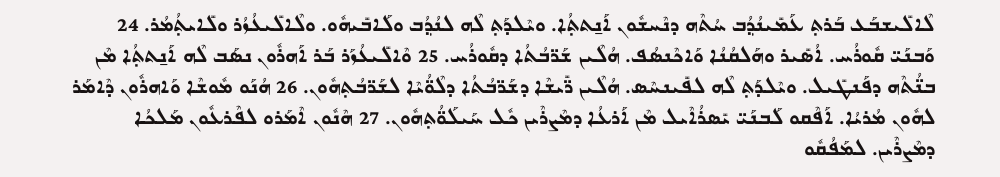ܠܶܐܠܺܝܫܒܰܥ ܒܰܪܬ݂ ܥܰܡܺܝܢܳܕ݂ܳܒ ܚܳܬܶܗ ܕܢܶܚܫܽܘܢ ܐܰܢ̱ܬܬ݂ܳܐ. ܘܝܶܠܕܰܬ݂ ܠܶܗ ܠܢܳܕ݂ܳܒ ܘܠܰܐܒܺܝܗܽܘ. ܘܠܶܐܠܺܝܥܳܙܳܪ ܘܠܺܐܝܬ݂ܳܡܳܪ. 24 ܘܰܒܢܰܝ̈ ܩܽܘܪܳܚ. ܐܳܣܺܝܪ ܘܗܰܠܩܳܢܳܐ ܘܰܐܟܶܢܣܳܦ. ܗܳܠܶܝܢ ܫܰܖ̈ܒܳܬܳܐ ܕܩܽܘܪܳܚ. 25 ܘܶܐܠܺܝܥܳܙܰܪ ܒܰܪ ܐܰܗܪܽܘܢ ܢܣܰܒ ܠܶܗ ܐܰܢ̱ܬܬ݂ܳܐ ܡܶܢ ܒܢ̈ܳܬܶܗ ܕܦܰܢܛܺܝܠ. ܘܝܶܠܕܰܬ݂ ܠܶܗ ܠܦܺܝܢܚܶܣ. ܗܳܠܶܝܢ ܖ̈ܺܝܫܶܐ ܕܫܰܖ̈ܒܳܬܳܐ ܕܠܶܘ̈ܳܝܶܐ ܠܫܰܖ̈ܒܳܬ݂ܗܽܘܢ. 26 ܗܳܢܰܘ ܡܽܘܫܶܐ ܘܰܐܗܪܽܘܢ ܕܶܐܡܰܪ ܠܗܽܘܢ ܡܳܪܝܳܐ. ܐܰܦܶܩܘ ܠܰܒܢܰܝ̈ ܝܺܣܪܳܐܶܝܠ ܡܶܢ ܐܰܪܥܳܐ ܕܡܶܨܪܶܝܢ ܟܽܠ ܚܰܝܠܰܘ̈ܳܬ݂ܗܽܘܢ. 27 ܗܶܢܽܘܢ ܐܶܡܰܪܘ ܠܦܶܪܥܽܘܢ ܡܰܠܟܳܐ ܕܡܶܨܪܶܝܢ. ܠܡܰܦܳܩܽܘ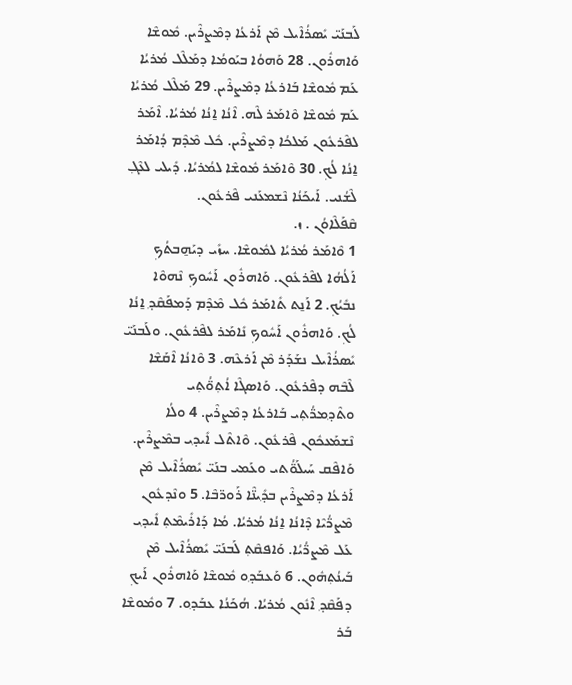ܠܰܒܢܰܝ̈ ܝܺܣܪܳܐܶܝܠ ܡܶܢ ܐܰܪܥܳܐ ܕܡܶܨܪܶܝܢ. ܡܽܘܫܶܐ ܘܰܐܗܪܽܘܢ. 28 ܘܰܗܘܳܐ ܒܝܰܘܡܳܐ ܕܡܰܠܶܠ ܡܳܪܝܳܐ ܥܰܡ ܡܽܘܫܶܐ ܒܰܐܪܥܳܐ ܕܡܶܨܪܶܝܢ. 29 ܡܰܠܶܠ ܡܳܪܝܳܐ ܥܰܡ ܡܽܘܫܶܐ ܘܶܐܡܰܪ ܠܶܗ. ܐܶܢܳܐ ܐ̱ܢܳܐ ܡܳܪܝܳܐ. ܐܶܡܰܪ ܠܦܶܪܥܽܘܢ ܡܰܠܟܳܐ ܕܡܶܨܪܶܝܢ. ܟܽܠ ܡܶܕܶܡ ܕܳܐܡܰܪ ܐ̱ܢܳܐ ܠܳܟ݂. 30 ܘܶܐܡܰܪ ܡܽܘܫܶܐ ܠܡܳܪܝܳܐ. ܕܺܝܠܝ ܠܥܶܓ݂ ܠܶܫܳܢܝ. ܐܰܝܟܰܢܳܐ ܢܶܫܡܥܰܢܝ ܦܶܪܥܽܘܢ.
ܩܶܦܰܠܶܐܘܳܢ . ܙ.
1 ܘܶܐܡܰܪ ܡܳܪܝܳܐ ܠܡܽܘܫܶܐ. ܚܙܺܝ ܕܝܰܗ̱ܒܬܳܟ݂ ܐܰ‌ܠܳܗܳܐ ܠܦܶܪܥܽܘܢ. ܘܰܐܗܪܽܘܢ ܐܰܚܽܘܟ݂ ܢܶܗܘܶܐ ܢܒܺܝܳܟ݂. 2 ܐܰܢ̱ܬ ܬܺܐܡܰܪ ܟܽܠ ܡܶܕܶܡ ܕܰܡܦܰܩܶܕ݂ ܐ̱ܢܳܐ ܠܳܟ݂. ܘܰܐܗܪܽܘܢ ܐܰܚܽܘܟ݂ ܢܺܐܡܰܪ ܠܦܶܪܥܽܘܢ. ܘܠܰܒܢܰܝ̈ ܝܺܣܪܳܐܶܝܠ ܢܫܰܕܰܪ ܡܶܢ ܐܰܪܥܶܗ. 3 ܘܶܐܢܳܐ ܐܶܩܰܫܶܐ ܠܶܒܶܗ ܕܦܶܪܥܽܘܢ. ܘܰܐܣܓܶܐ ܐܳܬ݂ܘ̈ܳܬ݂ܝ ܘܬܶܕ݂ܡܖ̈ܳܬ݂ܝ ܒܰܐܪܥܳܐ ܕܡܶܨܪܶܝܢ. 4 ܘܠܳܐ ܢܶܫܡܰܥܟܽܘܢ ܦܶܪܥܽܘܢ. ܘܶܐܬܶܠ ܐܺܝܕ݂ܝ ܒܡܶܨܪܶܝܢ. ܘܰܐܦܶܩ ܚܰܝܠܰܘ̈ܳܬܝ ܘܥܰܡܝ ܒܢܰܝ̈ ܝܺܣܪܳܐܶܝܠ ܡܶܢ ܐܰܪܥܳܐ ܕܡܶܨܪܶܝܢ ܒܕ݂ܺܝܢ̈ܶܐ ܪܰܘܖ̈ܒܶܐ. 5 ܘܢܶܕܥܽܘܢ ܡܶܨܖ̈ܳܝܶܐ ܕܶܐܢܳܐ ܐ̱ܢܳܐ ܡܳܪܝܳܐ. ܡܳܐ ܕܰܐܪܺܝܡܶܬ݂ ܐܺܝܕ݂ܝ ܥܰܠ ܡܶܨܖ̈ܳܝܳܐ. ܘܰܐܦܩܶܬ݂ ܠܰܒܢܰܝ̈ ܝܺܣܪܳܐܶܝܠ ܡܶܢ ܒܰܝܢܳܬ݂ܗܽܘܢ. 6 ܘܰܥܒܰܕ݂ܘ ܡܽܘܫܶܐ ܘܰܐܗܪܽܘܢ ܐܰܝܟ݂ ܕܦܰܩܶܕ݂ ܐܶܢܽܘܢ ܡܳܪܝܳܐ. ܗܳܟܰܢܳܐ ܥܒܰܕ݂ܘ. 7 ܘܡܽܘܫܶܐ ܒܰܪ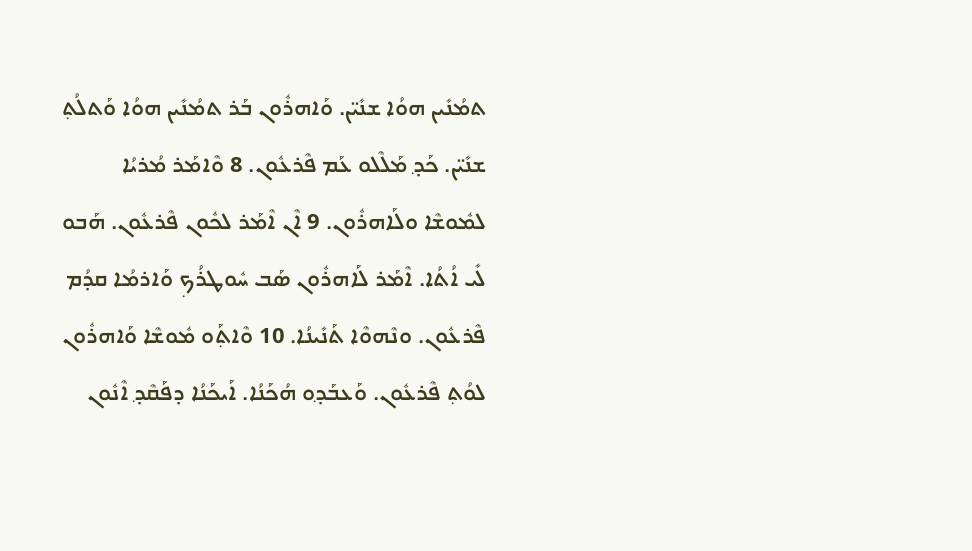ܬܡܳܢܺܝܢ ܗܘܳܐ ܫܢܺܝ̈ܢ. ܘܰܐܗܪܽܘܢ ܒܰܪ ܬܡܳܢܺܝܢ ܗܘܳܐ ܘܰܬܠܳܬ݂ ܫܢܺܝ̈ܢ. ܟܰܕ݂ ܡܰܠܶܠܘ ܥܰܡ ܦܶܪܥܽܘܢ. 8 ܘܶܐܡܰܪ ܡܳܪܝܳܐ ܠܡܽܘܫܶܐ ܘܠܰܐܗܪܽܘܢ. 9 ܐܶܢ ܐܶܡܰܪ ܠܟܽܘܢ ܦܶܪܥܽܘܢ. ܗܰܒܘ ܠܺܝ ܐܳܬܳܐ. ܐܶܡܰܪ ܠܰܐܗܪܽܘܢ ܣܰܒ ܚܽܘܛܪܳܟ݂ ܘܰܐܪܡܳܐ ܩܕܳܡ ܦܶܪܥܽܘܢ. ܘܢܶܗܘܶܐ ܬܰܢܺܝܢܳܐ. 10 ܘܶܐܬ݂ܰܘ ܡܽܘܫܶܐ ܘܰܐܗܪܽܘܢ ܠܘܳܬ݂ ܦܶܪܥܽܘܢ. ܘܰܥܒܰܕ݂ܘ ܗܳܟܰܢܳܐ. ܐܰܝܟܰܢܳܐ ܕܦܰܩܶܕ݂ ܐܶܢܽܘܢ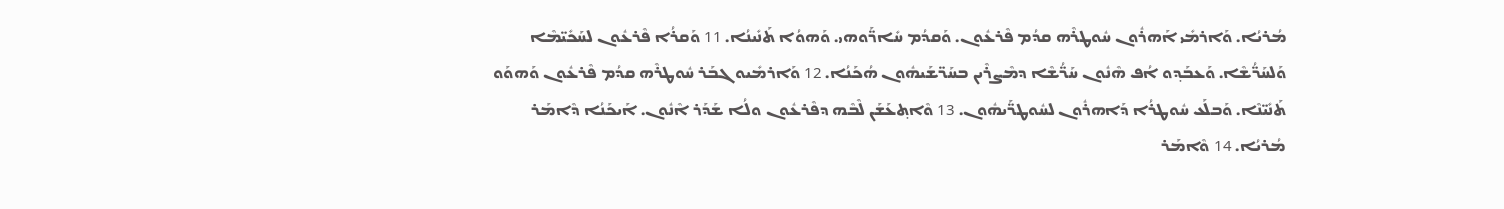ܡܳܪܝܳܐ. ܘܰܐܪܡܺܝ ܐܰܗܪܽܘܢ ܚܽܘܛܪܶܗ ܩܕܳܡ ܦܶܪܥܽܘܢ. ܘܰܩܕܳܡ ܚܺܐܖ̈ܰܘܗܝ. ܘܰܗܘܳܐ ܬܰܢܺܝܢܳܐ. 11 ܘܰܩܪܳܐ ܦܶܪܥܽܘܢ ܠܚܰܟܺܝ̈ܡܶܐ ܘܰܠܚܰܖ̈ܳܫܶܐ. ܘܰܥܒܰܕ݂ܘ ܐܳܦ ܗܶܢܽܘܢ ܚܰܖ̈ܳܫܶܐ ܕܡܶܨܪܶܝܢ ܒܚܰܖ̈ܫܰܝܗܽܘܢ ܗܳܟܰܢܳܐ. 12 ܘܰܐܪܡܺܝܘ ܓܒܰܪ ܚܽܘܛܪܶܗ ܩܕܳܡ ܦܶܪܥܽܘܢ ܘܰܗܘܰܘ ܬܰܢܺܝ̈ܢܶܐ. ܘܰܒܠܰܥ ܚܽܘܛܪܳܐ ܕܰܐܗܪܽܘܢ ܠܚܽܘܛܖ̈ܰܝܗܽܘܢ. 13 ܘܶܐܬ݂ܥܰܫܰܢ ܠܶܒܶܗ ܕܦܶܪܥܽܘܢ ܘܠܳܐ ܫܰܕܰܪ ܐܶܢܽܘܢ. ܐܰܝܟܰܢܳܐ ܕܶܐܡܰܪ ܡܳܪܝܳܐ. 14 ܘܶܐܡܰܪ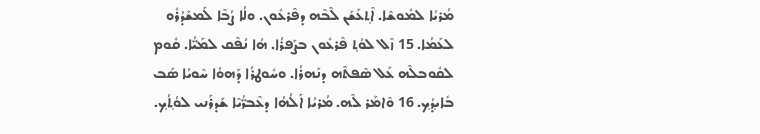ܡܳܪܝܳܐ ܠܡܽܘܫܶܐ. ܐܶܬ݂ܥܰܫܰܢ ܠܶܒܶܗ ܕܦܶܪܥܽܘܢ. ܘܠܳܐ ܨܳܒܶܐ ܠܰܡܫܰܕܳܪܽܘ ܠܥܰܡܳܐ. 15 ܙܶܠ ܠܘܳܬ݂ ܦܶܪܥܽܘܢ ܒܨܰܦܪܳܐ. ܗܳܐ ܢܳܦܶܩ ܠܡܰܝ̈ܳܐ. ܩܽܘܡ ܠܩܽܘܒܠܶܗ ܥܰܠ ܣܶܦܬܶܗ ܕܢܰܗܪܳܐ. ܘܚܽܘܛܪܳܐ ܕܰܗܘܳܐ ܚܶܘܝܳܐ ܣܰܒ ܒܺܐܝܕ݂ܳܟ݂. 16 ܘܶܐܡܰܪ ܠܶܗ. ܡܳܪܝܳܐ ܐܰ‌ܠܳܗܳܐ ܕܥܶܒܖ̈ܳܝܶܐ ܫܰܕܪܰܢܝ ܠܘܳܬ݂ܳܟ݂.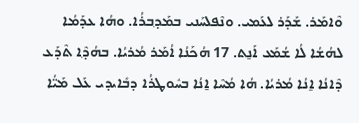ܘܶܐܡܰܪ. ܫܰܕܰܪ ܠܥܰܡܝ. ܘܢܶܦܠܚܰܢܝ ܒܡܰܕ݂ܒܪܳܐ. ܘܗܳܐ ܥܕܰܡܳܐ ܠܗܳܫܳܐ ܠܳܐ ܫܳܡܰܥ ܐܰܢ̱ܬ. 17 ܗܳܟܰܢܳܐ ܐܳܡܰܪ ܡܳܪܝܳܐ. ܒܗܳܕ݂ܶܐ ܬܶܕܰܥ ܕܶܐܢܳܐ ܐ̱ܢܳܐ ܡܳܪܝܳܐ. ܗܳܐ ܡܳܚܶܐ ܐ̱ܢܳܐ ܒܚܽܘܛܪܳܐ ܕܒܺܐܝܕܝ ܥܰܠ ܡܰܝ̈ܳܐ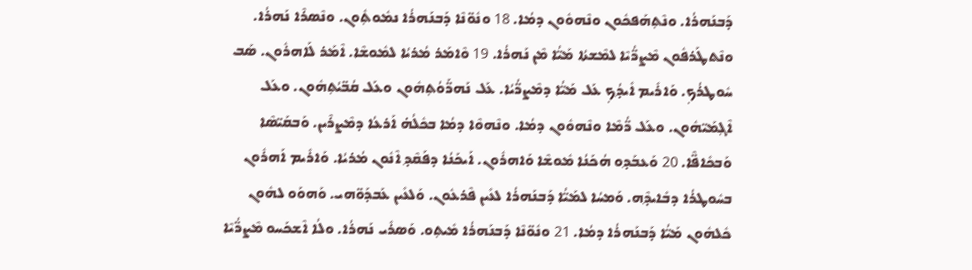ܕܰܒܢܰܗܪܳܐ. ܘܢܶܬ݂ܗܰܦܟܽܘܢ ܘܢܶܗܘܽܘܢ ܕܡܳܐ. 18 ܘܢܽܘ̈ܢܶܐ ܕܰܒܢܰܗܪܳܐ ܢܡܽܘܬ݂ܽܘܢ. ܘܢܶܣܪܶܐ ܢܰܗܪܳܐ. ܘܢܶܬܛܰܪܦܽܘܢ ܡܶܨܖ̈ܳܝܶܐ ܠܡܶܫܬܳܐ ܡܰܝ̈ܳܐ ܡܶܢ ܢܰܗܪܳܐ. 19 ܘܶܐܡܰܪ ܡܳܪܝܳܐ ܠܡܽܘܫܶܐ. ܐܶܡܰܪ ܠܰܐܗܪܽܘܢ. ܣܰܒ ܚܽܘܛܪܳܟ݂. ܘܰܐܪܺܝܡ ܐܺܝܕ݂ܳܟ݂ ܥܰܠ ܡܰܝ̈ܳܐ ܕܡܶܨܖ̈ܳܝܳܐ. ܥܰܠ ܢܰܗܖ̈ܰܘܳܬ݂ܗܽܘܢ ܘܥܰܠ ܩܳܒ̈ܝܳܬ݂ܗܽܘܢ. ܘܥܰܠ ܐܶܓ݂ܡܰܝ̈ܗܽܘܢ. ܘܥܰܠ ܖ̈ܳܡܶܐ ܘܢܶܗܘܽܘܢ ܕܡܳܐ. ܘܢܶܗܘܶܐ ܕܡܳܐ ܒܟܽܠܳܗ̇ ܐܰܪܥܳܐ ܕܡܶܨܪܶܝܢ. ܘܰܒܩܰܝ̈ܣܶܐ ܘܰܒܟܺܐܦ̈ܶܐ. 20 ܘܰܥܒܰܕ݂ܘ ܗܳܟܰܢܳܐ ܡܽܘܫܶܐ ܘܰܐܗܪܽܘܢ. ܐܰܝܟܰܢܳܐ ܕܦܰܩܶܕ݂ ܐܶܢܽܘܢ ܡܳܪܝܳܐ. ܘܰܐܪܺܝܡ ܐܰܗܪܽܘܢ ܒܚܽܘܛܪܳܐ ܕܒܺܐܝܕ݂ܶܗ. ܘܰܡܚܳܐ ܠܡܰܝ̈ܳܐ ܕܰܒܢܰܗܪܳܐ ܠܥܺܝܢ ܦܶܪܥܽܘܢ. ܘܰܠܥܺܝܢ ܥܰܒܕܰܘ̈ܗܝ. ܘܰܗܘܰܘ ܠܗܽܘܢ ܟܽܠܗܽܘܢ ܡܰܝ̈ܳܐ ܕܰܒܢܰܗܪܳܐ ܕܡܳܐ. 21 ܘܢܽܘ̈ܢܶܐ ܕܰܒܢܰܗܪܳܐ ܡܺܝܬ݂ܘ. ܘܰܣܪܺܝ ܢܰܗܪܳܐ. ܘܠܳܐ ܐܶܫܟܰܚܘ ܡܶܨܖ̈ܳܝܶܐ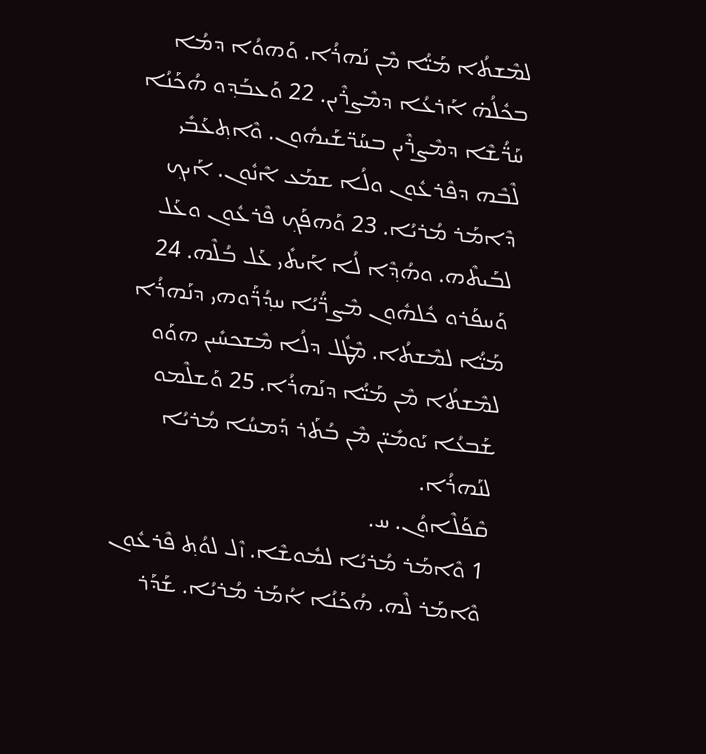ܠܡܶܫܬܳܐ ܡܰܝ̈ܳܐ ܡܶܢ ܢܰܗܪܳܐ. ܘܰܗܘܳܐ ܕܡܳܐ ܒܟܽܠܳܗ̇ ܐܰܪܥܳܐ ܕܡܶܨܪܶܝܢ. 22 ܘܰܥܒܰܕ݂ܘ ܗܳܟܰܢܳܐ ܚܰܖ̈ܳܫܶܐ ܕܡܶܨܪܶܝܢ ܒܚܰܖ̈ܫܰܝܗܽܘܢ. ܘܶܐܬ݂ܥܰܒܺܝ ܠܶܒܶܗ ܕܦܶܪܥܽܘܢ ܘܠܳܐ ܫܡܰܥ ܐܶܢܽܘܢ. ܐܰܝܟ݂ ܕܶܐܡܰܪ ܡܳܪܝܳܐ. 23 ܘܰܗܦܰܟ݂ ܦܶܪܥܽܘܢ ܘܥܰܠ ܠܒܰܝܬܶܗ. ܘܗܳܕ݂ܶܐ ܠܳܐ ܐܰܝܬܺܝ ܥܰܠ ܒܳܠܶܗ. 24 ܘܰܚܦܰܪܘ ܟܽܠܗܽܘܢ ܡܶܨܖ̈ܳܝܳܐ ܚܕ݂ܳܖ̈ܰܘܗܝ ܕܢܰܗܪܳܐ ܡܰܝ̈ܳܐ ܠܡܶܫܬܳܐ. ܡܶܛܽܠ ܕܠܳܐ ܡܶܫܟܚܺܝܢ ܗܘܰܘ ܠܡܶܫܬܳܐ ܡܶܢ ܡܰܝ̈ܳܐ ܕܢܰܗܪܳܐ. 25 ܘܰܫܠܶܡܘ ܫܰܒܥܳܐ ܝܰܘܡܺܝ̈ܢ ܡܶܢ ܒܳܬܰܪ ܕܰܡܚܳܐ ܡܳܪܝܳܐ ܠܢܰܗܪܳܐ.
ܩܶܦܰܠܶܐܘܳܢ. ܚ.
1 ܘܶܐܡܰܪ ܡܳܪܝܳܐ ܠܡܽܘܫܶܐ. ܙܶܠ ܠܘܳܬ݂ ܦܶܪܥܽܘܢ ܘܶܐܡܰܪ ܠܶܗ. ܗܳܟܰܢܳܐ ܐܳܡܰܪ ܡܳܪܝܳܐ. ܫܰܕܰܪ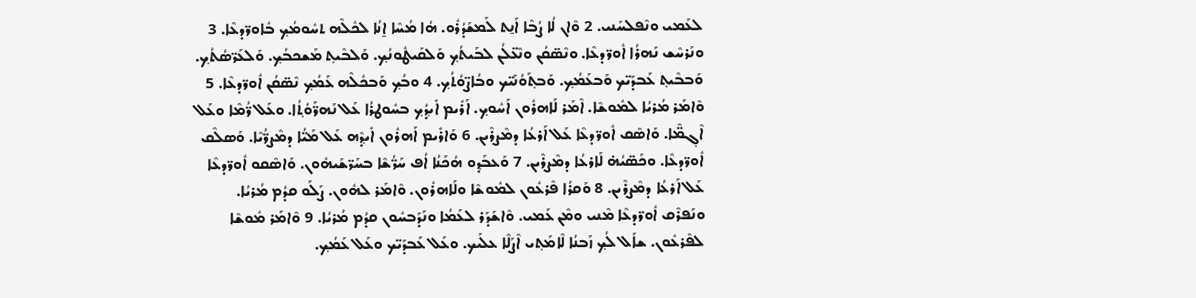ܠܥܰܡܝ ܘܢܶܦܠܚܰܢܝ. 2 ܘܶܐܢ ܠܳܐ ܨܳܒܶܐ ܐܰܢ̱ܬ ܠܰܡܫܰܕܳܪܽܘ. ܗܳܐ ܡܳܚܶܐ ܐ̱ܢܳܐ ܠܟܽܠܶܗ ܬܚܽܘܡܳܟ݂ ܒܽܐܘܖ̈ܕܥܶܐ. 3 ܘܢܰܪܚܶܫ ܢܰܗܪܳܐ ܐܽܘܖ̈ܕܥܶܐ. ܘܢܶܣ̈ܩܳܢ ܘܢܶܥ̈ܠܳܢ ܠܒܰܝܬܳܟ݂ ܘܰܠܩܰܝܛܽܘܢܳܟ݂. ܘܰܠܒܶܝܬ݂ ܡܰܫܟܒܳܟ݂. ܘܰܠܥܰܖ̈ܣܳܬܳܟ݂. ܘܰܒܒܶܝܬ݂ ܥܰܒܕܰܝ̈ܟ ܘܰܒܥܰܡܳܟ݂. ܘܰܒܬ݂ܰܘܳܢܰܝ̈ܟ ܘܒܳܐܨ̈ܘܳܬܳܟ݂. 4 ܘܒܳܟ݂ ܘܰܒܟܽܠܶܗ ܥܰܡܳܟ݂ ܢܶܣ̈ܩܳܢ ܐܽܘܖ̈ܕܥܶܐ. 5 ܘܶܐܡܰܪ ܡܳܪܝܳܐ ܠܡܽܘܫܶܐ. ܐܶܡܰܪ ܠܰܐܗܪܽܘܢ ܐܰܚܽܘܟ݂. ܐܰܪܺܝܡ ܐܺܝܕ݂ܳܟ݂ ܒܚܽܘܛܪܳܐ ܥܰܠ ܢܰܗܖ̈ܰܘܳܬ݂ܳܐ. ܘܥܰܠ ܖ̈ܳܡܶܐ ܘܥܰܠ ܐܶܓ݂ܡ̈ܶܐ. ܘܰܐܣܶܩ ܐܽܘܖ̈ܕܥܶܐ ܥܰܠ ܐܰܪܥܳܐ ܕܡܶܨܪܶܝܢ. 6 ܘܰܐܪܺܝܡ ܐܰܗܪܽܘܢ ܐܺܝܕ݂ܶܗ ܥܰܠ ܡܰܝ̈ܳܐ ܕܡܶܨܖ̈ܳܝܶܐ. ܘܰܣܠܶܩ ܐܽܘܖ̈ܕܥܶܐ. ܘܟܰܣ̈ܝܳܗ̇ ܠܰܐܪܥܳܐ ܕܡܶܨܪܶܝܢ. 7 ܘܰܥܒܰܕ݂ܘ ܗܳܟܰܢܳܐ ܐܳܦ ܚܰܖ̈ܳܫܶܐ ܒܚܰܖ̈ܫܰܝܗܽܘܢ. ܘܰܐܣܶܩܘ ܐܽܘܖ̈ܕܥܶܐ ܥܰܠ ܐܰܪܥܳܐ ܕܡܶܨܪܶܝܢ. 8 ܘܰܩܪܳܐ ܦܶܪܥܽܘܢ ܠܡܽܘܫܶܐ ܘܠܰܐܗܪܽܘܢ. ܘܶܐܡܰܪ ܠܗܽܘܢ. ܨܰܠܰܘ ܩܕܳܡ ܡܳܪܝܳܐ. ܘܢܰܦܪܶܩ ܐܽܘܖ̈ܕܥܶܐ ܡܶܢܝ ܘܡܶܢ ܥܰܡܝ. ܘܶܐܫܰܕܰܪ ܠܥܰܡܳܐ ܘܢܰܕܰܒܚܽܘܢ ܩܕܳܡ ܡܳܪܝܳܐ. 9 ܘܶܐܡܰܪ ܡܽܘܫܶܐ ܠܦܶܪܥܽܘܢ. ܫܐܰܠ ܠܳܟ݂ ܙܰܒܢܳܐ ܠܶܐܡܰܬ݂ܝ ܐܶܨܰܠܶܐ ܥܠܰܝܟ. ܘܥܰܠ ܥܰܒܕܰܝ̈ܟ ܘܥܰܠ ܥܰܡܳܟ݂.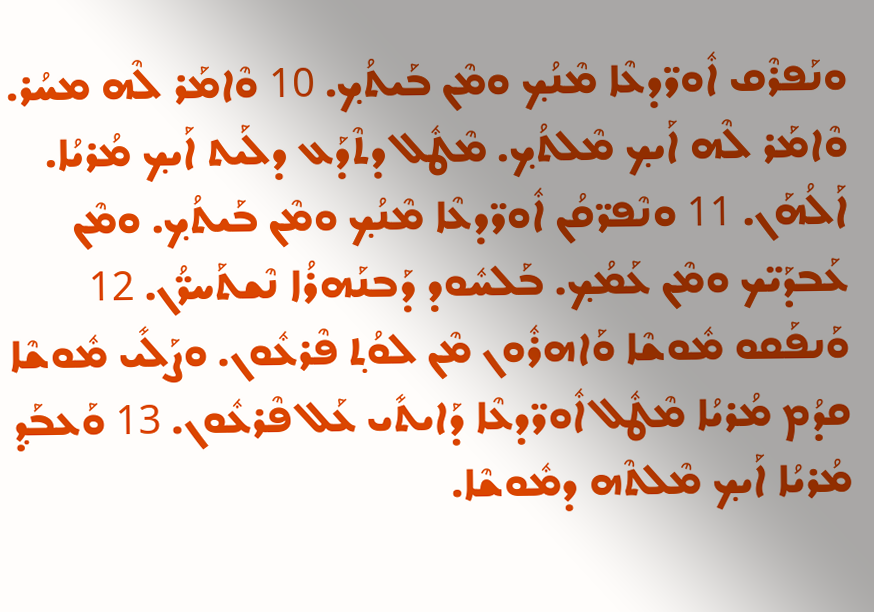ܘܢܰܦܪܶܩ ܐܽܘܖ̈ܕܥܶܐ ܡܶܢܳܟ݂ ܘܡܶܢ ܒܰܝܬܳܟ݂. 10 ܘܶܐܡܰܪ ܠܶܗ ܡܚܳܪ. ܘܶܐܡܰܪ ܠܶܗ ܐܰܝܟ݂ ܡܶܠܬܳܟ݂. ܡܶܛܽܠ ܕܬܶܕܰܥ ܕܠܰܝܬ ܐܰܝܟ݂ ܡܳܪܝܳܐ. ܐܰܠܳܗܰܢ. 11 ܘܢܶܦܖ̈ܩܳܢ ܐܽܘܖ̈ܕܥܶܐ ܡܶܢܳܟ݂ ܘܡܶܢ ܒܰܝܬܳܟ݂. ܘܡܶܢ ܥܰܒܕܰܝ̈ܟ ܘܡܶܢ ܥܰܡܳܟ݂. ܒܰܠܚܽܘܕ ܕܰܒܢܰܗܪܳܐ ܢܶܫܬܰܚܖ̈ܳܢ. 12 ܘܰܢܦܰܩܘ ܡܽܘܫܶܐ ܘܰܐܗܪܽܘܢ ܡܶܢ ܠܘܳܬ݂ ܦܶܪܥܽܘܢ. ܘܨܰܠܺܝ ܡܽܘܫܶܐ ܩܕܳܡ ܡܳܪܝܳܐ ܡܶܛܽܠ ܐܽܘܖ̈ܕܥܶܐ ܕܰܐܝܬܺܝ ܥܰܠ ܦܶܪܥܽܘܢ. 13 ܘܰܥܒܰܕ݂ ܡܳܪܝܳܐ ܐܰܝܟ݂ ܡܶܠܬܶܗ ܕܡܽܘܫܶܐ.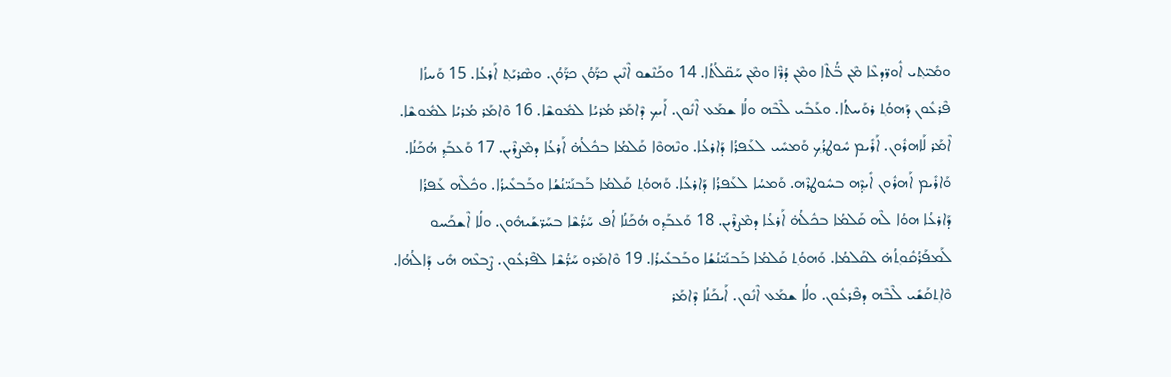ܘܡܺܝ̈ܬ݂ܝ ܐܽܘܖ̈ܕܥܶܐ ܡܶܢ ܒ̈ܳܬܶܐ ܘܡܶܢ ܕܳܖ̈ܶܐ ܘܡܶܢ ܚܰܩ̈ܠܳܬܳܐ. 14 ܘܟܰܢܶܫܘ ܐܶܢܶܝܢ ܟܖ̈ܰܘܳܢ ܟܖ̈ܰܘܳܢ. ܘܣܶܪܝܰܬ݂ ܐܰܪܥܳܐ. 15 ܘܰܚܙܳܐ ܦܶܪܥܽܘܢ ܕܰܗܘܳܬ݂ ܪܘܰܚܬܳܐ. ܘܥܰܒܺܝ ܠܶܒܶܗ ܘܠܳܐ ܫܡܰܥ ܐܶܢܽܘܢ. ܐܰܝܟ݂ ܕܶܐܡܰܪ ܡܳܪܝܳܐ ܠܡܽܘܫܶܐ. 16 ܘܶܐܡܰܪ ܡܳܪܝܳܐ ܠܡܽܘܫܶܐ. ܐܶܡܰܪ ܠܰܐܗܪܽܘܢ. ܐܰܪܺܝܡ ܚܽܘܛܪܳܟ݂ ܘܰܡܚܺܝ ܠܥܰܦܪܳܐ ܕܰܐܪܥܳܐ. ܘܢܶܗܘܶܐ ܩܰܠܡܳܐ ܒܟܽܠܳܗ̇ ܐܰܪܥܳܐ ܕܡܶܨܪܶܝܢ. 17 ܘܰܥܒܰܕ݂ ܗܳܟܰܢܳܐ. ܘܰܐܪܺܝܡ ܐܰܗܪܽܘܢ ܐܺܝܕ݂ܶܗ ܒܚܽܘܛܪܶܗ. ܘܰܡܚܳܐ ܠܥܰܦܪܳܐ ܕܰܐܪܥܳܐ. ܘܰܗܘܳܬ݂ ܩܰܠܡܳܐ ܒܰܒܢܰܝ̈ܢܳܫܳܐ ܘܒܰܒܥܺܝܪܳܐ. ܘܟܽܠܶܗ ܥܰܦܪܳܐ ܕܰܐܪܥܳܐ ܗܘܳܐ ܠܶܗ ܩܰܠܡܳܐ ܒܟܽܠܳܗ̇ ܐܰܪܥܳܐ ܕܡܶܨܪܶܝܢ. 18 ܘܰܥܒܰܕ݂ܘ ܗܳܟܰܢܳܐ ܐܳܦ ܚܰܖ̈ܳܫܶܐ ܒܚܰܖ̈ܫܰܝܗܽܘܢ. ܘܠܳܐ ܐܶܫܟܰܚܘ ܠܰܡܦܰܪܳܩܽܘܬ݂ܳܗ̇ ܠܩܰܠܡܳܐ. ܘܰܗܘܳܬ݂ ܩܰܠܡܳܐ ܒܰܒܢܰܝ̈ܢܳܫܳܐ ܘܒܰܒܥܺܝܪܳܐ. 19 ܘܶܐܡܰܪܘ ܚܰܖ̈ܳܫܶܐ ܠܦܶܪܥܽܘܢ. ܨܶܒܥܶܗ ܗܺܝ ܕܰܐ‌ܠܳܗܳܐ. ܘܶܐܬ݂ܩܰܫܺܝ ܠܶܒܶܗ ܕܦܶܪܥܽܘܢ. ܘܠܳܐ ܫܡܰܥ ܐܶܢܽܘܢ. ܐܰܝܟܰܢܳܐ ܕܶܐܡܰܪ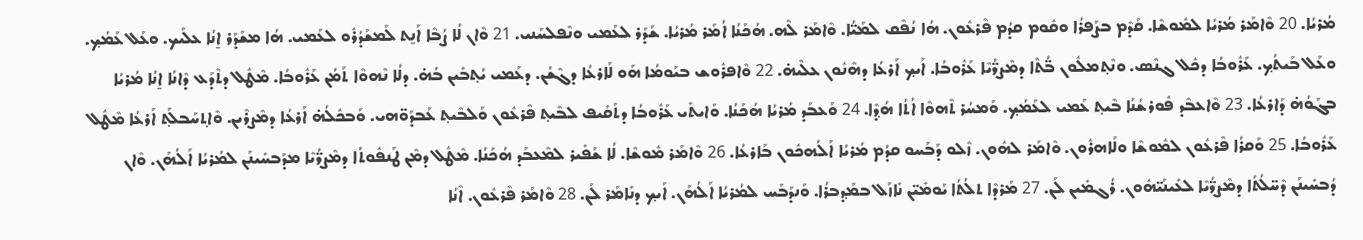ܡܳܪܝܳܐ. 20 ܘܶܐܡܰܪ ܡܳܪܝܳܐ ܠܡܽܘܫܶܐ. ܩܰܕܶܡ ܒܨܰܦܪܳܐ ܘܩܽܘܡ ܩܕܳܡ ܦܶܪܥܽܘܢ. ܗܳܐ ܢܳܦܶܩ ܠܡܰܝ̈ܳܐ. ܘܶܐܡܰܪ ܠܶܗ. ܗܳܟܰܢܳܐ ܐܳܡܰܪ ܡܳܪܝܳܐ. ܫܰܕܰܪ ܠܥܰܡܝ ܘܢܶܦܠܚܰܢܝ. 21 ܘܶܐܢ ܠܳܐ ܨܳܒܶܐ ܐܰܢ̱ܬ ܠܰܡܫܰܕܳܪܽܘ ܠܥܰܡܝ. ܗܳܐ ܡܫܰܕܰܪ ܐ̱ܢܳܐ ܥܠܰܝܟ. ܘܥܰܠ ܥܰܡܳܟ݂. ܘܥܰܠ ܒܰܝܬܳܟ݂. ܥܰܪܽܘܒܳܐ ܕܟܽܠ ܓܢܶܣ. ܘܢܶܬ݂ܡܠܽܘܢ ܒ̈ܳܬܶܐ ܕܡܶܨܖ̈ܳܝܶܐ ܥܰܪܽܘܒܳܐ. ܐܰܝܟ݂ ܐܰܪܥܳܐ ܕܗܶܢܽܘܢ ܥܠܶܝܗ̇. 22 ܘܶܐܦܪܽܘܫ ܒܝܰܘܡܳܐ ܗܰܘ ܠܰܐܪܥܳܐ ܕܓܶܫܳܢ. ܕܥܰܡܝ ܝܳܬ݂ܒܺܝܢ ܒܳܗ̇. ܕܠܳܐ ܢܶܗܘܶܐ ܬܰܡܳܢ ܥܰܪܽܘܒܳܐ. ܡܶܛܽܠ ܕܬܶܕܰܥ ܕܶܐܢܳܐ ܐ̱ܢܳܐ ܡܳܪܝܳܐ ܒܓܰܘܳܗ̇ ܕܰܐܪܥܳܐ. 23 ܘܶܐܥܒܶܕ ܦܽܘܪܫܳܢܳܐ ܒܶܝܬ݂ ܥܰܡܝ ܠܥܰܡܳܟ݂. ܘܰܡܚܳܪ ܬܶܗܘܶܐ ܐܳܬܳܐ ܗܳܕ݂ܶܐ. 24 ܘܰܥܒܰܕ ܡܳܪܝܳܐ ܗܳܟܰܢܳܐ. ܘܰܐܝܬܺܝ ܥܰܪܽܘܒܳܐ ܕܬܰܩܺܝܦ ܠܒܶܝܬ݂ ܦܶܪܥܽܘܢ ܘܰܠܒܶܝܬ݂ ܥܰܒܕܰܘ̈ܗܝ. ܘܰܒܟܽܠܳܗ̇ ܐܰܪܥܳܐ ܕܡܶܨܪܶܝܢ. ܘܶܐܬ݂ܚܰܒܠܰܬ݂ ܐܰܪܥܳܐ ܡܶܛܽܠ ܥܰܪܽܘܒܳܐ. 25 ܘܰܩܪܳܐ ܦܶܪܥܽܘܢ ܠܡܽܘܫܶܐ ܘܠܰܐܗܪܽܘܢ. ܘܶܐܡܰܪ ܠܗܽܘܢ. ܙܶܠܘ ܕܰܒܰܚܘ ܩܕܳܡ ܡܳܪܝܳܐ ܐܰܠܳܗܟܽܘܢ ܒܰܐܪܥܳܐ. 26 ܘܶܐܡܰܪ ܡܽܘܫܶܐ. ܠܳܐ ܫܰܦܺܝܪ ܠܡܶܥܒܰܕ ܗܳܟܰܢܳܐ. ܡܶܛܽܠ ܕܡܶܢ ܛܰܢܦܽܘܬܳܐ ܕܡܶܨܖ̈ܳܝܶܐ ܡܕܰܒܚܺܝܢܰܢ ܠܡܳܪܝܳܐ ܐܰܠܳܗܰܢ. ܘܶܐܢ ܕܳܒܚܺܝܢܰܢ ܕܶܚ̈ܠܳܬܳܐ ܕܡܶܨܖ̈ܳܝܶܐ ܠܥܺܝܢܰܝ̈ܗܽܘܢ. ܪܳܓܡܺܝܢ ܠܰܢ. 27 ܡܰܪܕܶܐ ܬܠܳܬܳܐ ܝܰܘܡܺܝ̈ܢ ܢܺܐܙܰܠ ܒܡܰܕ݂ܒܪܳܐ. ܘܰܢܕܰܒܰܚ ܠܡܳܪܝܳܐ ܐܰܠܳܗܰܢ. ܐܰܝܟ݂ ܕܢܺܐܡܰܪ ܠܰܢ. 28 ܘܶܐܡܰܪ ܦܶܪܥܽܘܢ. ܐܶܢܳܐ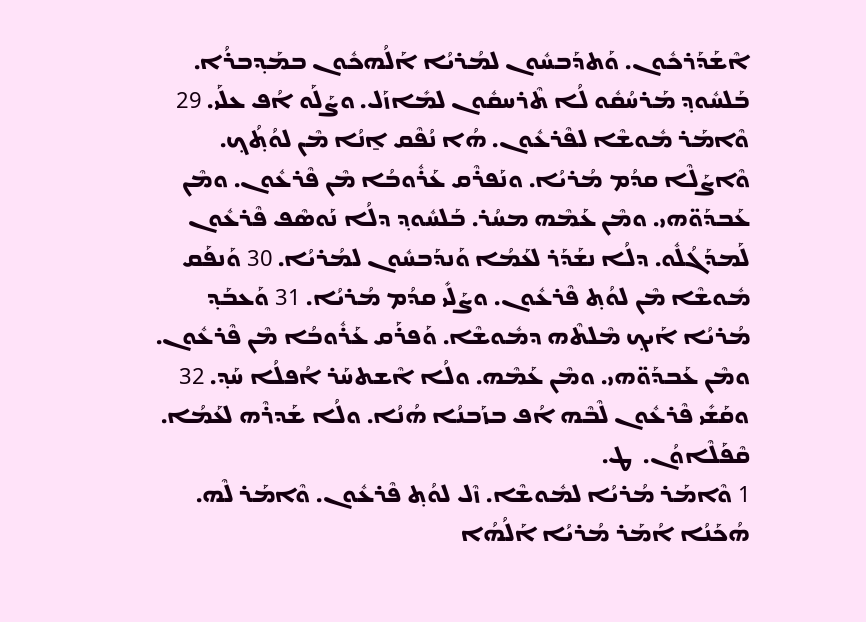ܐܶܫܰܕܰܪܟܽܘܢ. ܘܰܬܕܰܒܚܽܘܢ ܠܡܳܪܝܳܐ ܐܰܠܳܗܟܽܘܢ ܒܡܰܕ݂ܒܪܳܐ. ܒܰܠܚܽܘܕ݂ ܡܰܪܚܳܩܽܘ ܠܳܐ ܬܶܪܚܩܽܘܢ ܠܡܺܐܙܰܠ. ܘܨܰܠܰܘ ܐܳܦ ܥܠܰܝ. 29 ܘܶܐܡܰܪ ܡܽܘܫܶܐ ܠܦܶܪܥܽܘܢ. ܗܳܐ ܢܳܦܶܩ ܐ̱ܢܳܐ ܡܶܢ ܠܘܳܬ݂ܳܟ݂. ܘܶܐܨܰܠܶܐ ܩܕܳܡ ܡܳܪܝܳܐ. ܘܢܰܦܪܶܩ ܥܰܪܽܘܒܳܐ ܡܶܢ ܦܶܪܥܽܘܢ. ܘܡܶܢ ܥܰܒܕܰܘ̈ܗܝ. ܘܡܶܢ ܥܰܡܶܗ ܡܚܳܪ. ܒܰܠܚܽܘܕ݂ ܕܠܳܐ ܢܰܘܣܶܦ ܦܶܪܥܽܘܢ ܠܰܡܕܰܓܳܠܽܘ. ܕܠܳܐ ܢܫܰܕܰܪ ܠܥܰܡܳܐ ܘܰܢܕܰܒܚܽܘܢ ܠܡܳܪܝܳܐ. 30 ܘܰܢܦܰܩ ܡܽܘܫܶܐ ܡܶܢ ܠܘܳܬ݂ ܦܶܪܥܽܘܢ. ܘܨܰܠܺܝ ܩܕܳܡ ܡܳܪܝܳܐ. 31 ܘܰܥܒܰܕ݂ ܡܳܪܝܳܐ ܐܰܝܟ݂ ܡܶܠܬܶܗ ܕܡܽܘܫܶܐ. ܘܰܦܪܰܩ ܥܰܪܽܘܒܳܐ ܡܶܢ ܦܶܪܥܽܘܢ. ܘܡܶܢ ܥܰܒܕܰܘ̈ܗܝ. ܘܡܶܢ ܥܰܡܶܗ. ܘܠܳܐ ܐܶܫܬܚܰܪ ܐܳܦܠܳܐ ܚܰܕ݂. 32 ܘܩܰܫܺܝ ܦܶܪܥܽܘܢ ܠܶܒܶܗ ܐܳܦ ܒܙܰܒܢܳܐ ܗܳܢܳܐ. ܘܠܳܐ ܫܰܕܪܶܗ ܠܥܰܡܳܐ.
ܩܶܦܰܠܶܐܘܳܢ.  ܛ.
1 ܘܶܐܡܰܪ ܡܳܪܝܳܐ ܠܡܽܘܫܶܐ. ܙܶܠ ܠܘܳܬ݂ ܦܶܪܥܽܘܢ. ܘܶܐܡܰܪ ܠܶܗ. ܗܳܟܰܢܳܐ ܐܳܡܰܪ ܡܳܪܝܳܐ ܐܰ‌ܠܳܗܳܐ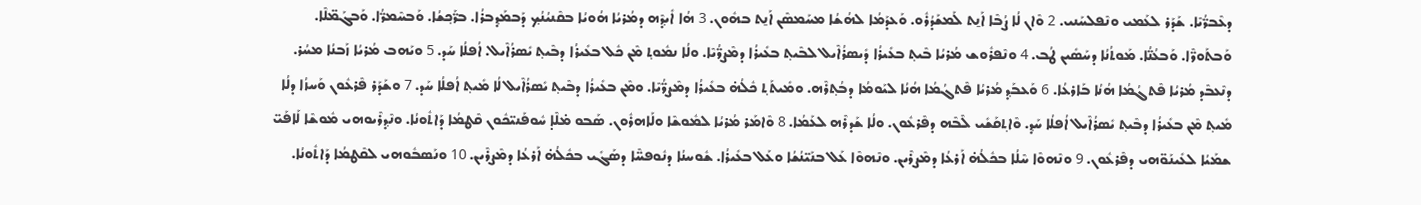ܕܥܶܒܖ̈ܳܝܶܐ. ܫܰܕܰܪ ܠܥܰܡܝ ܘܢܶܦܠܚܰܢܝ. 2 ܘܶܐܢ ܠܳܐ ܨܳܒܶܐ ܐܰܢ̱ܬ ܠܰܡܫܰܕܳܪܽܘ. ܘܰܥܕܰܡܳܐ ܠܗܳܫܳܐ ܡܚܰܡܣܶܢ ܐܰܢ̱ܬ ܒܗܽܘܢ. 3 ܗܳܐ ܐܺܝܕ݂ܶܗ ܕܡܳܪܝܳܐ ܗܳܘܝܳܐ ܒܩܶܢܝܳܢܳܟ݂ ܕܰܒܡܰܕ݂ܒܪܳܐ. ܒܖ̈ܰܟ݂ܫܳܐ. ܘܰܒܚܶܡܖ̈ܳܐ. ܘܰܒܓܰܡ̈ܠܶܐ. ܘܰܒܬܰܘܖ̈ܶܐ. ܘܰܒܥܳܢ̈ܳܐ. ܡܰܘܬܳܢܳܐ ܕܚܰܣܺܝܢ ܛܳܒ. 4 ܘܢܶܦܪܽܘܫ ܡܳܪܝܳܐ ܒܶܝܬ݂ ܒܥܺܝܪܳܐ ܕܺܝܣܪܳܐܶܝܠ ܠܒܶܝܬ݂ ܒܥܺܝܪܳܐ ܕܡܶܨܖ̈ܳܝܶܐ. ܘܠܳܐ ܢܡܽܘܬ݂ ܡܶܢ ܟܽܠ ܒܥܺܝܪܳܐ ܕܒܶܝܬ݂ ܝܺܣܪܳܐܶܝܠ. ܐܳܦܠܳܐ ܚܰܕ. 5 ܘܝܰܗܒ ܡܳܪܝܳܐ ܙܰܒܢܳܐ ܡܚܳܪ. ܕܢܶܥܒܶܕ ܡܳܪܝܳܐ ܦܶܬܓܳܡܳܐ ܗܳܢܳܐ ܒܰܐܪܥܳܐ. 6 ܘܰܥܒܰܕ݂ ܡܳܪܝܳܐ ܦܶܬܓܳܡܳܐ ܗܳܢܳܐ ܠܝܰܘܡܳܐ ܕܒܳܬ݂ܪܶܗ. ܘܡܺܝܬܰܬ݂ ܟܽܠܳܗ̇ ܒܥܺܝܪܳܐ ܕܡܶܨܖ̈ܳܝܶܐ. ܘܡܶܢ ܒܥܺܝܪܳܐ ܕܒܶܝܬ݂ ܝܺܣܪܳܐܶܝܠ ܠܳܐ ܡܺܝܬ݂ ܐܳܦܠܳܐ ܚܰܕ. 7 ܘܫܰܕܰܪ ܦܶܪܥܽܘܢ ܘܰܚܙܳܐ ܕܠܳܐ ܡܺܝܬ݂ ܡܶܢ ܒܥܺܝܪܳܐ ܕܒܶܝܬ݂ ܝܺܣܪܳܐܶܝܠ ܐܳܦܠܳܐ ܚܰܕ݂. ܘܶܐܬ݂ܩܰܫܺܝ ܠܶܒܶܗ ܕܦܶܪܥܽܘܢ. ܘܠܳܐ ܫܰܕܪܶܗ ܠܥܰܡܳܐ. 8 ܘܶܐܡܰܪ ܡܳܪܝܳܐ ܠܡܽܘܫܶܐ ܘܠܰܐܗܪܽܘܢ. ܣܰܒܘ ܡ̇ܠܶܐ̣ ܚܽܘܦܰܢܝ̈ܟܽܘܢ ܩܶܛܡܳܐ ܕܰܐܬܽܘܢܳܐ. ܘܢܶܕ݂ܪܶܝܘܗܝ ܡܽܘܫܶܐ ܠܰܐܦܰܝ̈ ܫܡܰܝܳܐ ܠܥܺܝܢܰܘ̈ܗܝ ܕܦܶܪܥܽܘܢ. 9 ܘܢܶܗܘܶܐ ܚܶܠܳܐ ܒܟܽܠܳܗ̇ ܐܰܪܥܳܐ ܕܡܶܨܪܶܝܢ. ܘܢܶܗܘܶܐ ܥܰܠ ܒܢܰܝ̈ܢܳܫܳܐ ܘܥܰܠ ܒܥܺܝܪܳܐ. ܫܽܘܚܢܳܐ ܕܢܽܘܦܚ̈ܶܐ ܕܣܰܓܺܝ ܒܟܽܠܳܗ̇ ܐܰܪܥܳܐ ܕܡܶܨܪܶܝܢ. 10 ܘܢܰܣܒܽܘܗܝ ܠܩܶܛܡܳܐ ܕܰܐܬܽܘܢܳܐ.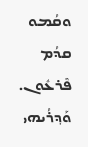ܘܩܳܡܘ ܩܕܳܡ ܦܶܪܥܽܘܢ. ܘܰܕ݂ܪܳܝܗܝ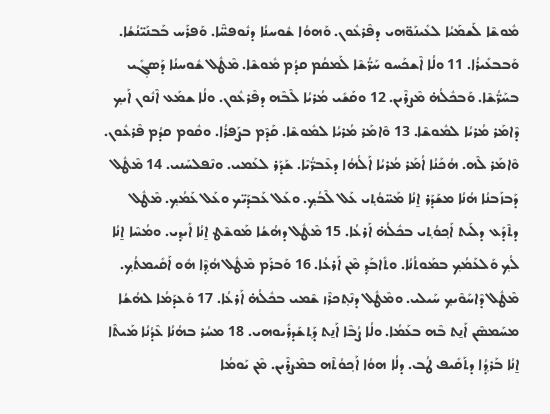ܡܽܘܫܶܐ ܠܰܫܡܰܝܳܐ ܠܥܺܝܢܰܘ̈ܗܝ ܕܦܶܪܥܽܘܢ. ܘܰܗܘܳܐ ܫܽܘܚܢܳܐ ܕܢܽܘܦܚ̈ܶܐ. ܘܰܦܪܰܚ ܒܰܒܢܰܝ̈ܢܳܫܳܐ. ܘܰܒܒܥܺܝܪܳܐ. 11 ܘܠܳܐ ܐܶܫܟܰܚܘ ܚܰܖ̈ܳܫܶܐ ܠܰܡܩܳܡ ܩܕܳܡ ܡܽܘܫܶܐ. ܡܶܛܽܠ ܫܽܘܚܢܳܐ ܕܰܣܓ݂ܺܝ ܒܚܰܖ̈ܳܫܶܐ. ܘܰܒܟܽܠܳܗ̇ ܡܶܨܪܶܝܢ. 12 ܘܩܰܫܺܝ ܡܳܪܝܳܐ ܠܶܒܶܗ ܕܦܶܪܥܽܘܢ. ܘܠܳܐ ܫܡܰܥ ܐܶܢܽܘܢ ܐܰܝܟ݂ ܕܶܐܡܰܪ ܡܳܪܝܳܐ ܠܡܽܘܫܶܐ. 13 ܘܶܐܡܰܪ ܡܳܪܝܳܐ ܠܡܽܘܫܶܐ. ܩܰܕܶܡ ܒܨܰܦܪܳܐ. ܘܩܽܘܡ ܩܕܳܡ ܦܶܪܥܽܘܢ. ܘܶܐܡܰܪ ܠܶܗ. ܗܳܟܰܢܳܐ ܐܳܡܰܪ ܡܳܪܝܳܐ ܐܰ‌ܠܳܗܳܐ ܕܥܶܒܖ̈ܳܝܶܐ. ܫܰܕܰܪ ܠܥܰܡܝ. ܘܢܶܦܠܚܰܢܝ. 14 ܡܶܛܽܠ ܕܰܒܙܰܒܢܳܐ ܗܳܢܳܐ ܡܫܰܕܰܪ ܐ̱ܢܳܐ ܡܰܚ̈ܘܳܬ݂ܝ ܥܰܠ ܠܶܒܳܟ݂. ܘܥܰܠ ܥܰܒܕܰܝ̈ܟ ܘܥܰܠ ܥܰܡܳܟ݂. ܡܶܛܽܠ ܕܬܶܕܰܥ ܕܠܰܝܬ ܐܰܟ݂ܘܳܬ݂ܝ ܒܟܽܠܳܗ̇ ܐܰܪܥܳܐ. 15 ܡܶܛܽܠ ܕܗܳܫܳܐ ܡܰܘܫܶܛ ܐ̱ܢܳܐ ܐܺܝܕ݂ܝ. ܘܡܳܚܶܐ ܐ̱ܢܳܐ ܠܳܟ݂ ܘܰܠܥܰܡܳܟ݂ ܒܡܰܘܬܳܢܳܐ. ܘܬܺܐܒܰܕ݂ ܡܶܢ ܐܰܪܥܳܐ. 16 ܘܰܒܪܰܡ ܡܶܛܽܠ ܗܳܕ݂ܶܐ ܗܽܘ ܐܰܩܺܝܡܬܳܟ݂. ܡܶܛܽܠ ܕܶܐܚܰܘܶܝܟ݂ ܚܰܝܠܝ. ܘܡܶܛܽܠ ܕܢܶܬ݂ܟܪܶܙ ܫܶܡܝ ܒܟܽܠܳܗ̇ ܐܰܪܥܳܐ. 17 ܘܰܥܕܰܡܳܐ ܠܗܳܫܳܐ ܡܚܰܡܣܶܢ ܐܰܢ̱ܬ ܒܶܗ ܒܥܰܡܳܐ. ܘܠܳܐ ܨܳܒܶܐ ܐܰܢ̱ܬ ܕܰܬ݂ܫܰܕܪܺܝܘܗܝ. 18 ܡܚܳܪ ܒܗܳܢܳܐ ܥܶܕܳܢܳܐ ܡܰܝܬܶܐ ܐ̱ܢܳܐ ܒܰܪܕ݂ܳܐ ܕܬܰܩܺܝܦ ܛܳܒ. ܕܠܳܐ ܗܘܳܐ ܐܰܟ݂ܘܳܬܶܗ ܒܡܶܨܪܶܝܢ. ܡܶܢ ܝܰܘܡܳܐ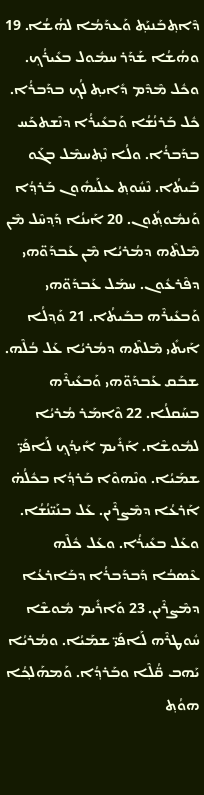ܕܶܐܬ݂ܒܰܢܝܰܬ݂ ܘܰܥܕܰܡܳܐ ܠܗܳܫܳܐ. 19 ܘܗܳܫܳܐ ܫܰܕܰܪ ܚܡܽܘܠ ܒܥܺܝܪܳܟ݂. ܘܟܽܠ ܡܶܕܶܡ ܕܺܐܝܬ݂ ܠܳܟ݂ ܒܕܰܒܪܳܐ. ܟܽܠ ܒܰܪܢܳܫܳܐ ܘܰܒܥܺܝܪܳܐ ܕܢܶܫܬܟܰܚ ܒܕܰܒܪܳܐ. ܘܠܳܐ ܢܶܬ݂ܚܡܶܠ ܒܓܰܘ ܒܰܝܬܳܐ. ܢܶܚܽܘܬ݂ ܥܠܰܝܗܽܘܢ ܒܰܪܕ݂ܳܐ ܘܰܢܡܽܘܬ݂ܽܘܢ. 20 ܐܰܝܢܳܐ ܕܰܕ݂ܚܶܠ ܡܶܢ ܡܶܠܬܶܗ ܕܡܳܪܝܳܐ ܡܶܢ ܥܰܒܕܰܘ̈ܗܝ ܕܦܶܪܥܽܘܢ. ܚܡܰܠ ܥܰܒܕܰܘ̈ܗܝ ܘܰܒܥܺܝܪܶܗ ܒܒܰܝܬܳܐ. 21 ܘܰܕ݂ܠܳܐ ܐܰܝܬܺܝ ܡܶܠܬܶܗ ܕܡܳܪܝܳܐ ܥܰܠ ܒܳܠܶܗ. ܫܒܰܩ ܥܰܒܕܰܘ̈ܗܝ ܘܰܒܥܺܝܪܶܗ ܒܚܰܩܠܳܐ. 22 ܘܶܐܡܰܪ ܡܳܪܝܳܐ ܠܡܽܘܫܶܐ. ܐܰܪܺܝܡ ܐܺܝܕ݂ܳܟ݂ ܠܰܐܦܰܝ̈ ܫܡܰܝܳܐ. ܘܢܶܗܘܶܐ ܒܰܪܕ݂ܳܐ ܒܟܽܠܳܗ̇ ܐܰܪܥܳܐ ܕܡܶܨܪܶܝܢ. ܥܰܠ ܒܢܰܝ̈ܢܳܫܳܐ. ܘܥܰܠ ܒܥܺܝܪܳܐ. ܘܥܰܠ ܟܽܠܶܗ ܥܶܣܒܳܐ ܕܰܒܕܰܒܪܳܐ ܕܒܰܐܪܥܳܐ ܕܡܶܨܪܶܝܢ. 23 ܘܰܐܪܺܝܡ ܡܽܘܫܶܐ ܚܽܘܛܪܶܗ ܠܰܐܦܰܝ̈ ܫܡܰܝܳܐ. ܘܡܳܪܝܳܐ ܝܰܗܒ ܩ̈ܳܠܶܐ ܘܒܰܪܕ݂ܳܐ. ܘܰܡܗܰܠܟ݂ܳܐ ܗܘܳܬ݂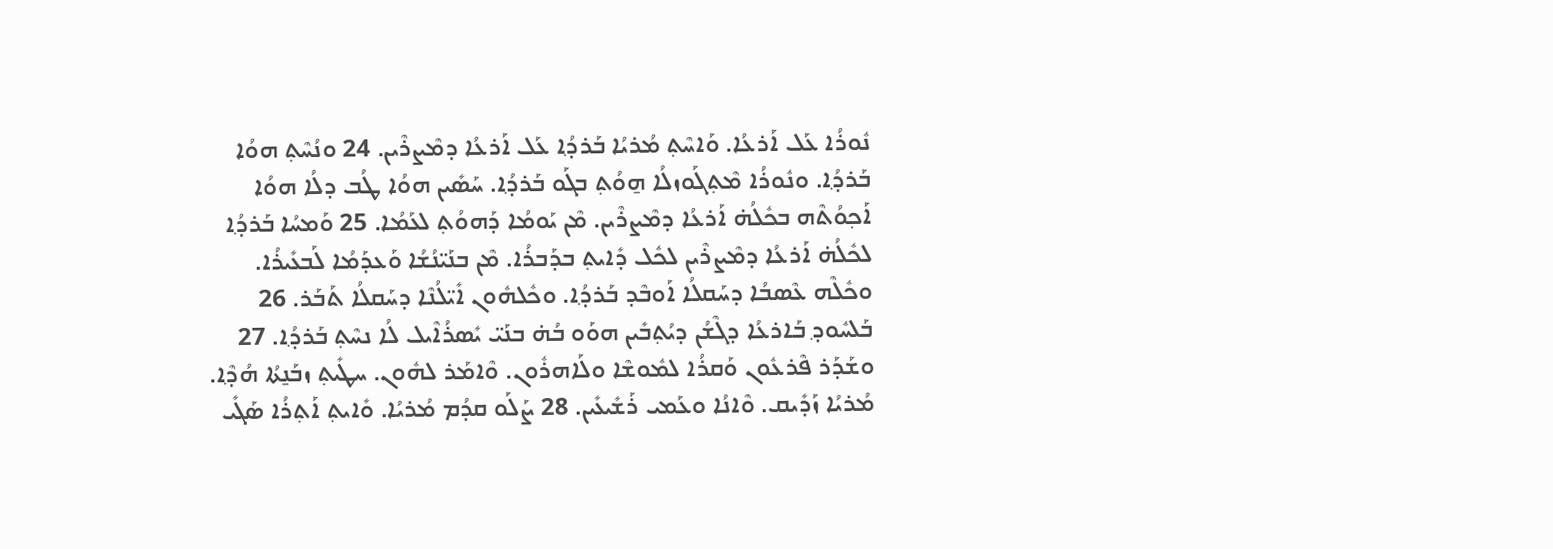ܢܽܘܪܳܐ ܥܰܠ ܐܰܪܥܳܐ. ܘܰܐܚܶܬ݂ ܡܳܪܝܳܐ ܒܰܪܕ݂ܳܐ ܥܰܠ ܐܰܪܥܳܐ ܕܡܶܨܪܶܝܢ. 24 ܘܢܳܚܶܬ݂ ܗܘܳܐ ܒܰܪܕ݂ܳܐ. ܘܢܽܘܪܳܐ ܡܶܬ݂ܓܰܘܙܠܳܐ ܗ̱ܘܳܬ݂ ܒܓܰܘ ܒܰܪܕ݂ܳܐ. ܚܰܣܺܝܢ ܗܘܳܐ ܛܳܒ ܕܠܳܐ ܗܘܳܐ ܐܰܟ݂ܘܳܬܶܗ ܒܟܽܠܳܗ̇ ܐܰܪܥܳܐ ܕܡܶܨܪܶܝܢ. ܡܶܢ ܝܰܘܡܳܐ ܕܰܗܘܳܬ݂ ܠܥܰܡܳܐ. 25 ܘܰܡܚܳܐ ܒܰܪܕ݂ܳܐ ܠܟܽܠܳܗ̇ ܐܰܪܥܳܐ ܕܡܶܨܪܶܝܢ ܠܟܽܠ ܕܺܐܝܬ݂ ܒܕܰܒܪܳܐ. ܡܶܢ ܒܢܰܝ̈ܢܳܫܳܐ ܘܰܥܕܰܡܳܐ ܠܰܒܥܺܝܪܳܐ. ܘܟܽܠܶܗ ܥܶܣܒܳܐ ܕܚܰܩܠܳܐ ܐܰܘܒܶܕ ܒܰܪܕ݂ܳܐ. ܘܟܽܠܗܽܘܢ ܐܺܝ̈ܠܳܢܶܐ ܕܚܰܩܠܳܐ ܬܰܒܰܪ. 26 ܒܰܠܚܽܘܕ݂ ܒܰܐܪܥܳܐ ܕܓܶܫܳܢ ܕܝܳܬ݂ܒܺܝܢ ܗܘܰܘ ܒܳܗ̇ ܒܢܰܝ̈ ܝܺܣܪܳܐܶܝܠ ܠܳܐ ܢܚܶܬ݂ ܒܰܪܕ݂ܳܐ. 27 ܘܫܰܕܰܪ ܦܶܪܥܽܘܢ ܘܰܩܪܳܐ ܠܡܽܘܫܶܐ ܘܠܰܐܗܪܽܘܢ. ܘܶܐܡܰܪ ܠܗܽܘܢ. ܚܛܺܝܬ݂ ܙܒܰܢ̱ܬܳܐ ܗܳܕ݂ܶܐ. ܡܳܪܝܳܐ ܙܰܕܺܝܩ. ܘܶܐܢܳܐ ܘܥܰܡܝ ܪܰܫܺܝܥܺܝܢ. 28 ܨܰܠܰܘ ܩܕܳܡ ܡܳܪܝܳܐ. ܘܺܐܝܬ݂ ܐܰܬ݂ܪܳܐ ܣܰܓܺܝ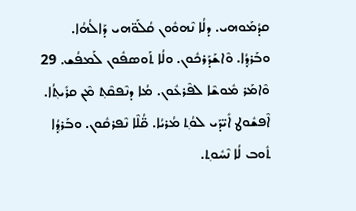ܩܕܳܡܰܘܗܝ. ܕܠܳܐ ܢܶܗܘܽܘܢ ܩܳܠܰܘ̈ܗܝ ܕܰܐ‌ܠܳܗܳܐ. ܘܒܰܪܕ݂ܳܐ. ܘܶܐܫܰܕܰܪܟܽܘܢ. ܘܠܳܐ ܬܰܘܣܦܽܘܢ ܠܰܡܦܳܫ. 29 ܘܶܐܡܰܪ ܡܽܘܫܶܐ ܠܦܶܪܥܽܘܢ. ܡܳܐ ܕܢܶܦܩܶܬ݂ ܡܶܢ ܩܪܺܝܬ݂ܳܐ. ܐܶܦܫܽܘܛ ܐܺܝ̈ܕܰܝ ܠܘܳܬ݂ ܡܳܪܝܳܐ. ܩ̈ܳܠܶܐ ܢܶܦܪܩܽܘܢ. ܘܒܰܪܕ݂ܳܐ ܬܽܘܒ ܠܳܐ ܢܶܚܽܘܬ݂.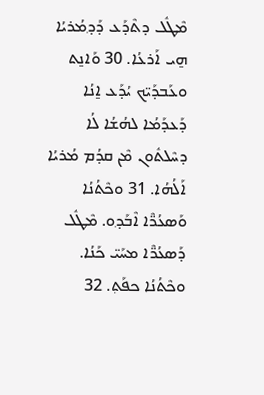ܡܶܛܽܠ ܕܬܶܕܰܥ ܕܰܕ݂ܡܳܪܝܳܐ ܗ̱ܝ ܐܰܪܥܳܐ. 30 ܘܰܐܢ̱ܬ ܘܥܰܒܕܰܝ̈ܟ ܝܳܕܰܥ ܐ̱ܢܳܐ ܕܰܥܕܰܡܳܐ ܠܗܳܫܳܐ ܠܳܐ ܕܚܶܠܬܽܘܢ ܡܶܢ ܩܕܳܡ ܡܳܪܝܳܐ ܐܰ‌ܠܳܗܳܐ. 31 ܘܟܶܬܳܢܳܐ ܘܰܣܥܳܖ̈ܶܐ ܐܶܒܰܕ݂ܘ. ܡܶܛܽܠ ܕܰܣܥܳܖ̈ܶܐ ܡܚܰܝ̈ ܟܰܢܳܐ. ܘܟܶܬܳܢܳܐ ܟܦܰܬ݂. 32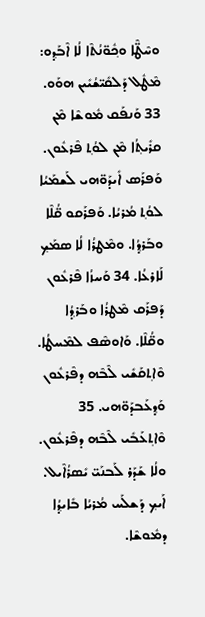ܘܚܶܛ̈ܶܐ ܘܟ݂ܽܘ̈ܢܳܬܶܐ ܠܳܐ ܐܶܒܰܕ݂ܘ: ܡܶܛܽܠ ܕܰܠܩܺܝ̈ܫܳܝܺܝܢ ܗܘܰܘ. 33 ܘܰܢܦܰܩ ܡܽܘܫܶܐ ܡܶܢ ܩܪܺܝܬ݂ܳܐ ܡܶܢ ܠܘܳܬ݂ ܦܶܪܥܽܘܢ. ܘܰܦܪܰܣ ܐܺܝܕܰܘ̈ܗܝ ܠܰܫܡܰܝܳܐ ܠܘܳܬ݂ ܡܳܪܝܳܐ. ܘܰܦܪܰܩܘ ܩ̈ܳܠܶܐ ܘܒܰܪܕ݂ܳܐ. ܘܡܶܛܪܳܐ ܠܳܐ ܣܡܰܟ݂ ܠܰܐܪܥܳܐ. 34 ܘܰܚܙܳܐ ܦܶܪܥܽܘܢ ܕܰܦܪܰܩ ܡܶܛܪܳܐ ܘܒܰܪܕ݂ܳܐ ܘܩ̈ܳܠܶܐ. ܘܰܐܘܣܶܦ ܠܡܶܚܛܳܐ. ܘܶܐܬ݂ܩܰܫܺܝ ܠܶܒܶܗ ܕܦܶܪܥܽܘܢ ܘܰܕ݂ܥܰܒܕܰܘ̈ܗܝ. 35 ܘܶܐܬ݂ܥܰܒܺܝ ܠܶܒܶܗ ܕܦܶܪܥܽܘܢ. ܘܠܳܐ ܫܰܕܰܪ ܠܰܒܢܰܝ̈ ܝܺܣܪܳܐܶܝܠ. ܐܰܝܟ݂ ܕܰܫܠܰܚ ܡܳܪܝܳܐ ܒܺܐܝܕ݂ܳܐ ܕܡܽܘܫܶܐ.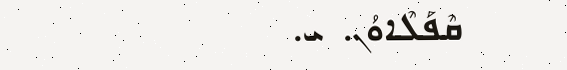ܩܶܦܰܠܶܐܘܳܢ.  ܝ.